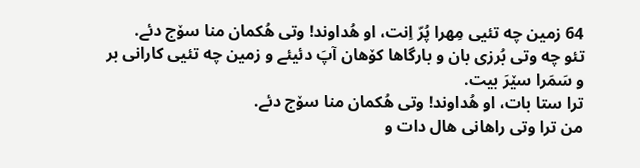64 زمین چه تئیی مِهرا پُرّ اِنت، او هُداوند! وتی هُکمان منا سۆج دئے.
تئو چه وتی بُرزی بان و بارگاها کۆهان آپَ دئیئے و زمین چه تئیی کارانی بر و سَمَرا سێرَ بیت.
ترا ستا بات، او هُداوند! وتی هُکمان منا سۆج دئے.
من ترا وتی راهانی هال دات و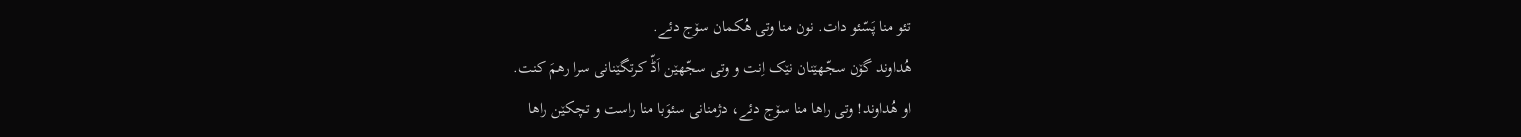تئو منا پَسّئو دات. نون منا وتی هُکمان سۆج دئے.
هُداوند گۆن سجّهێنان نێک اِنت و وتی سجّهێن اَڈّ کرتگێنانی سرا رهمَ کنت.
او هُداوند! وتی راها منا سۆج دئے، دژمنانی سئوَبا منا راست و تچکێن راها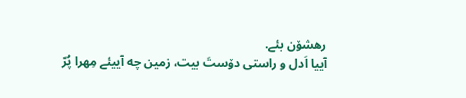رهشۆن بئے.
آییا اَدل و راستی دۆستَ بیت، زمین چه آییئے مِهرا پُرّ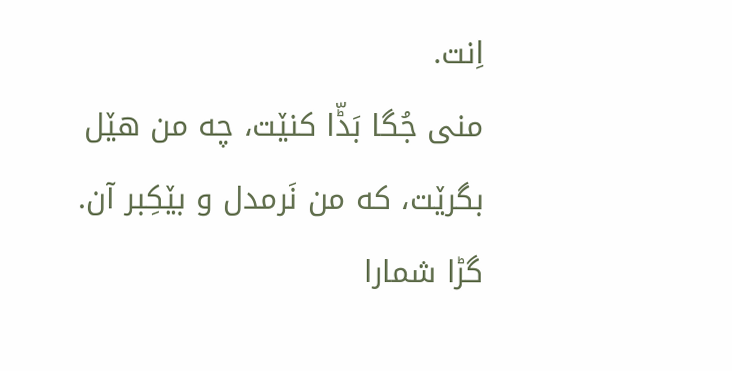اِنت.
منی جُگا بَڈّا کنێت، چه من هێل بگرێت، که من نَرمدل و بێکِبر آن. گڑا شمارا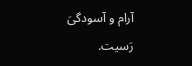آرام و آسودگیَ رَسیت.